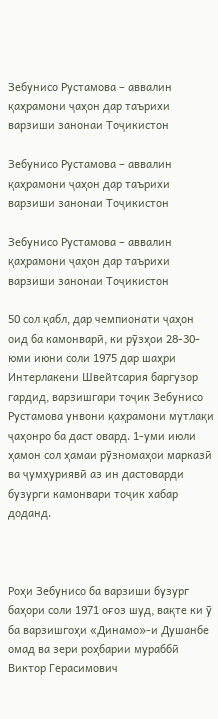Зебунисо Рустамова – аввалин қаҳрамони ҷаҳон дар таърихи варзиши занонаи Тоҷикистон

Зебунисо Рустамова – аввалин қаҳрамони ҷаҳон дар таърихи варзиши занонаи Тоҷикистон

Зебунисо Рустамова – аввалин қаҳрамони ҷаҳон дар таърихи варзиши занонаи Тоҷикистон

50 сол қабл, дар чемпионати ҷаҳон оид ба камонварӣ, ки рӯзҳои 28-30-юми июни соли 1975 дар шаҳри Интерлакени Швейтсария баргузор гардид, варзишгари тоҷик Зебунисо Рустамова унвони қаҳрамони мутлақи ҷаҳонро ба даст овард. 1-уми июли ҳамон сол ҳамаи рӯзномаҳои марказӣ ва ҷумҳуриявӣ аз ин дастоварди бузурги камонвари тоҷик хабар доданд.



Роҳи Зебунисо ба варзиши бузург баҳори соли 1971 оғоз шуд, вақте ки ӯ ба варзишгоҳи «Динамо»-и Душанбе омад ва зери роҳбарии мураббӣ Виктор Герасимович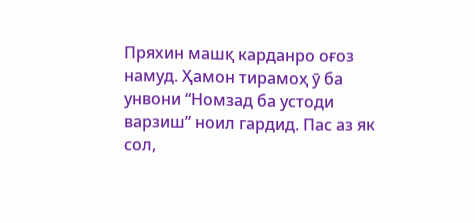Пряхин машқ карданро оғоз намуд. Ҳамон тирамоҳ ӯ ба унвони “Номзад ба устоди варзиш” ноил гардид. Пас аз як сол,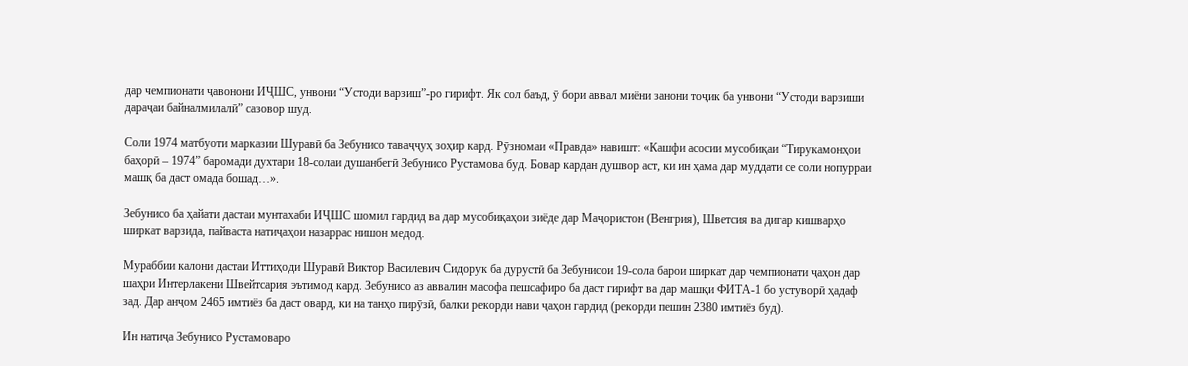дар чемпионати ҷавонони ИҶШС, унвони “Устоди варзиш”-ро гирифт. Як сол баъд, ӯ бори аввал миёни занони тоҷик ба унвони “Устоди варзиши дараҷаи байналмилалӣ” сазовор шуд.

Соли 1974 матбуоти марказии Шуравӣ ба Зебунисо таваҷҷуҳ зоҳир кард. Рӯзномаи «Правда» навишт: «Кашфи асосии мусобиқаи “Тирукамонҳои баҳорӣ – 1974” баромади духтари 18-солаи душанбегӣ Зебунисо Рустамова буд. Бовар кардан душвор аст, ки ин ҳама дар муддати се соли нопурраи машқ ба даст омада бошад…».

Зебунисо ба ҳайати дастаи мунтахаби ИҶШС шомил гардид ва дар мусобиқаҳои зиёде дар Маҷористон (Венгрия), Шветсия ва дигар кишварҳо ширкат варзида, пайваста натиҷаҳои назаррас нишон медод.

Мураббии калони дастаи Иттиҳоди Шуравӣ Виктор Василевич Сидорук ба дурустӣ ба Зебунисои 19-сола барои ширкат дар чемпионати ҷаҳон дар шаҳри Интерлакени Швейтсария эътимод кард. Зебунисо аз аввалин масофа пешсафиро ба даст гирифт ва дар машқи ФИТА-1 бо устуворӣ ҳадаф зад. Дар анҷом 2465 имтиёз ба даст овард, ки на танҳо пирӯзӣ, балки рекорди нави ҷаҳон гардид (рекорди пешин 2380 имтиёз буд).

Ин натиҷа Зебунисо Рустамоваро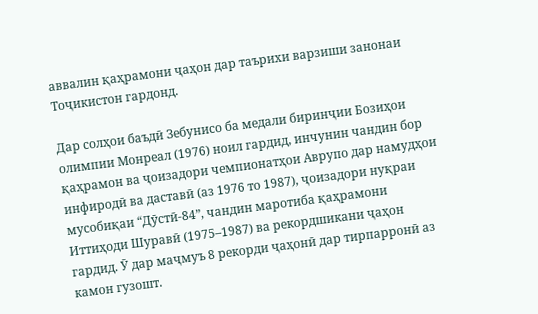аввалин қаҳрамони ҷаҳон дар таърихи варзиши занонаи Тоҷикистон гардонд.

Дар солҳои баъдӣ Зебунисо ба медали биринҷии Бозиҳои олимпии Монреал (1976) ноил гардид, инчунин чандин бор қаҳрамон ва ҷоизадори чемпионатҳои Аврупо дар намудҳои инфиродӣ ва даставӣ (аз 1976 то 1987), ҷоизадори нуқраи мусобиқаи “Дӯстӣ-84”, чандин маротиба қаҳрамони Иттиҳоди Шуравӣ (1975–1987) ва рекордшикани ҷаҳон гардид. Ӯ дар маҷмуъ 8 рекорди ҷаҳонӣ дар тирпарронӣ аз камон гузошт.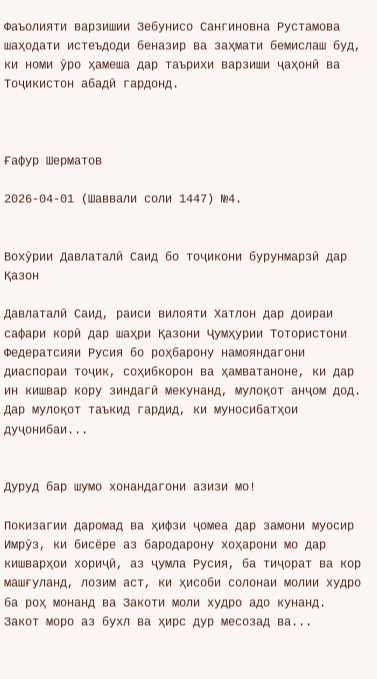Фаъолияти варзишии Зебунисо Сангиновна Рустамова шаҳодати истеъдоди беназир ва заҳмати бемислаш буд, ки номи ӯро ҳамеша дар таърихи варзиши ҷаҳонӣ ва Тоҷикистон абадӣ гардонд.



Ғафур Шерматов

2026-04-01 (Шаввали соли 1447) №4.


Вохӯрии Давлаталӣ Саид бо тоҷикони бурунмарзӣ дар Қазон

Давлаталӣ Саид, раиси вилояти Хатлон дар доираи сафари корӣ дар шаҳри Қазони Ҷумҳурии Тотористони Федератсияи Русия бо роҳбарону намояндагони диаспораи тоҷик, соҳибкорон ва ҳамватаноне, ки дар ин кишвар кору зиндагӣ мекунанд, мулоқот анҷом дод. Дар мулоқот таъкид гардид, ки муносибатҳои дуҷонибаи...


Дуруд бар шумо хонандагони азизи мо!

Покизагии даромад ва ҳифзи ҷомеа дар замони муосир   Имрӯз, ки бисёре аз бародарону хоҳарони мо дар кишварҳои хориҷӣ, аз ҷумла Русия, ба тиҷорат ва кор машғуланд, лозим аст, ки ҳисоби солонаи молии худро ба роҳ монанд ва Закоти моли худро адо кунанд. Закот моро аз бухл ва ҳирс дур месозад ва...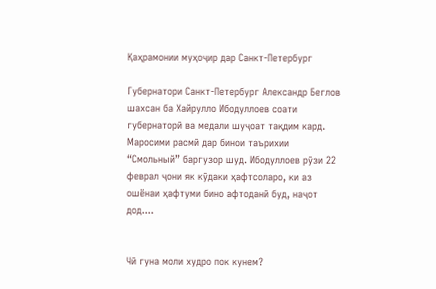Қаҳрамонии муҳоҷир дар Санкт-Петербург

Губернатори Санкт-Петербург Александр Беглов шахсан ба Хайрулло Ибодуллоев соати губернаторӣ ва медали шуҷоат тақдим кард. Маросими расмӣ дар бинои таърихии “Смольный” баргузор шуд. Ибодуллоев рӯзи 22 феврал ҷони як кӯдаки ҳафтсоларо, ки аз ошёнаи ҳафтуми бино афтоданӣ буд, наҷот дод....


Чӣ гуна моли худро пок кунем?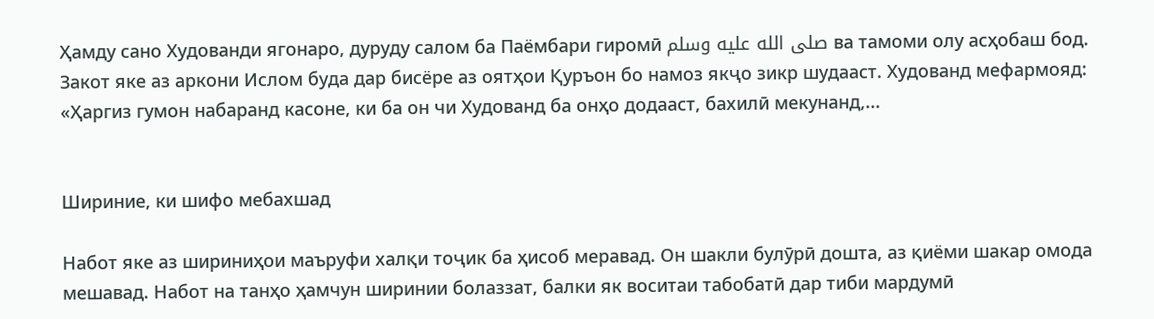Ҳамду сано Худованди ягонаро, дуруду салом ба Паёмбари гиромӣ صلى الله عليه وسلم ва тамоми олу асҳобаш бод.   Закот яке аз аркони Ислом буда дар бисёре аз оятҳои Қуръон бо намоз якҷо зикр шудааст. Худованд мефармояд: «Ҳаргиз гумон набаранд касоне, ки ба он чи Худованд ба онҳо додааст, бахилӣ мекунанд,...


Шириние, ки шифо мебахшад

Набот яке аз шириниҳои маъруфи халқи тоҷик ба ҳисоб меравад. Он шакли булӯрӣ дошта, аз қиёми шакар омода мешавад. Набот на танҳо ҳамчун ширинии болаззат, балки як воситаи табобатӣ дар тиби мардумӣ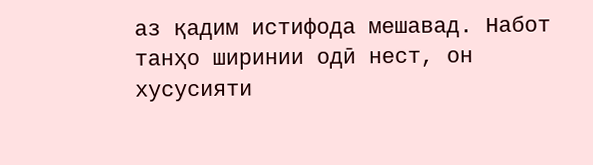аз қадим истифода мешавад. Набот танҳо ширинии одӣ нест, он хусусияти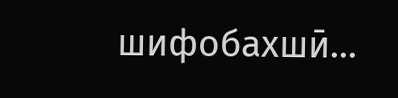шифобахшӣ...